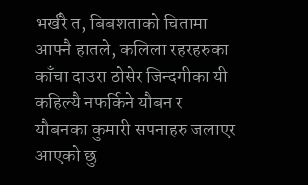भर्खरै त, बिबशताको चितामा आफ्नै हातले, कलिला रहरहरुका काँचा दाउरा ठोसेर जिन्दगीका यी कहिल्यै नफर्किने यौबन र यौबनका कुमारी सपनाहरु जलाएर आएको छु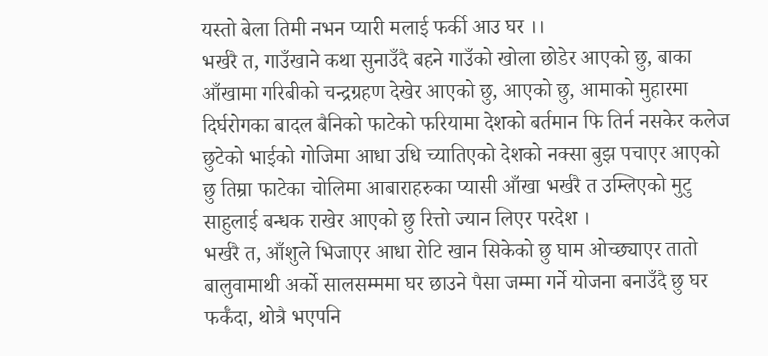यस्तो बेला तिमी नभन प्यारी मलाई फर्की आउ घर ।।
भर्खरै त, गाउँखाने कथा सुनाउँदै बहने गाउँको खोला छोडेर आएको छु, बाका आँखामा गरिबीको चन्द्रग्रहण देखेर आएको छु, आएको छु, आमाको मुहारमा दिर्घरोगका बादल बैनिको फाटेको फरियामा देशको बर्तमान फि तिर्न नसकेर कलेज छुटेको भाईको गोजिमा आधा उधि च्यातिएको देशको नक्सा बुझ पचाएर आएको छु तिम्रा फाटेका चोलिमा आबाराहरुका प्यासी आँखा भर्खरै त उम्लिएको मुटु साहुलाई बन्धक राखेर आएको छु रित्तो ज्यान लिएर परदेश ।
भर्खरै त, आँशुले भिजाएर आधा रोटि खान सिकेको छु घाम ओच्छ्याएर तातो बालुवामाथी अर्को सालसम्ममा घर छाउने पैसा जम्मा गर्ने योजना बनाउँदै छु घर फर्कँदा, थोत्रै भएपनि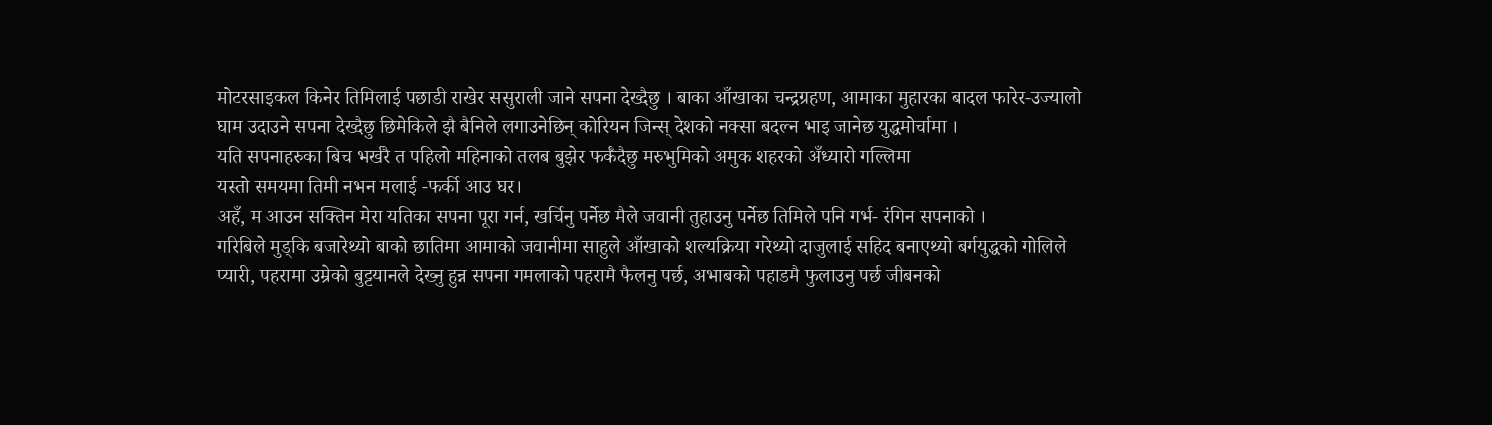मोटरसाइकल किनेर तिमिलाई पछाडी राखेर ससुराली जाने सपना देख्दैछु । बाका आँखाका चन्द्रग्रहण, आमाका मुहारका बादल फारेर-उज्यालो घाम उदाउने सपना देख्दैछु छिमेकिले झै बैनिले लगाउनेछिन् कोरियन जिन्स् देशको नक्सा बदल्न भाइ जानेछ युद्धमोर्चामा ।
यति सपनाहरुका बिच भर्खरै त पहिलो महिनाको तलब बुझेर फर्कँदैछु मरुभुमिको अमुक शहरको अँध्यारो गल्लिमा
यस्तो समयमा तिमी नभन मलाई -फर्की आउ घर।
अहँ, म आउन सक्तिन मेरा यतिका सपना पूरा गर्न, खर्चिनु पर्नेछ मैले जवानी तुहाउनु पर्नेछ तिमिले पनि गर्भ- रंगिन सपनाको ।
गरिबिले मुड्कि बजारेथ्यो बाको छातिमा आमाको जवानीमा साहुले आँखाको शल्यक्रिया गरेथ्यो दाजुलाई सहिद बनाएथ्यो बर्गयुद्धको गोलिले प्यारी, पहरामा उम्रेको बुट्टयानले देख्नु हुन्न सपना गमलाको पहरामै फैलनु पर्छ, अभाबको पहाडमै फुलाउनु पर्छ जीबनको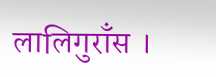लालिगुराँस ।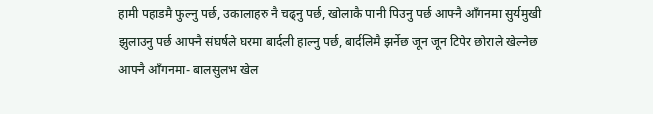हामी पहाडमै फुल्नु पर्छ, उकालाहरु नै चढ्नु पर्छ, खोलाकै पानी पिउनु पर्छ आफ्नै आँगनमा सुर्यमुखी झुलाउनु पर्छ आफ्नै संघर्षले घरमा बार्दली हाल्नु पर्छ, बार्दलिमै झर्नेछ जून जून टिपेर छोराले खेल्नेछ आफ्नै आँगनमा- बालसुलभ खेल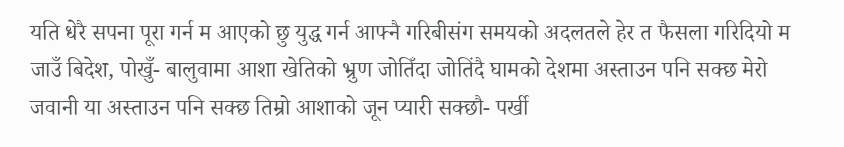यति धेरै सपना पूरा गर्न म आएको छु युद्ध गर्न आफ्नै गरिबीसंग समयको अदलतले हेर त फैसला गरिदियो म जाउँ बिदेश, पोखुँ- बालुवामा आशा खेतिको भ्रुण जोतिँदा जोतिंदै घामको देशमा अस्ताउन पनि सक्छ मेरो जवानी या अस्ताउन पनि सक्छ तिम्रो आशाको जून प्यारी सक्छौ- पर्खी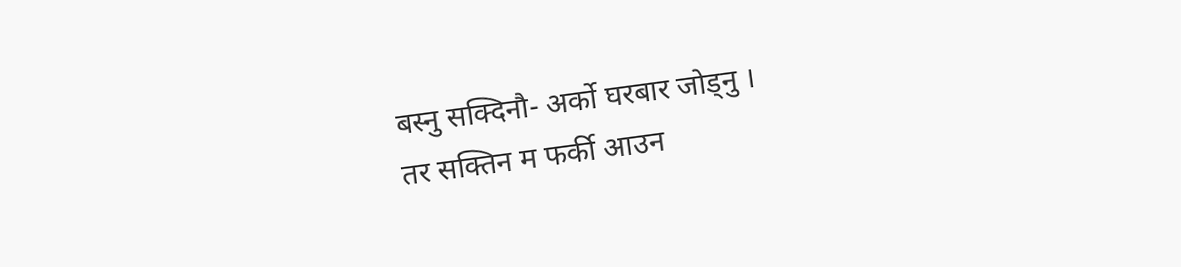बस्नु सक्दिनौ- अर्को घरबार जोड्नु ।
तर सक्तिन म फर्की आउन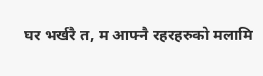घर भर्खरै त, म आफ्नै रहरहरुको मलामि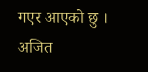गएर आएको छु । अजित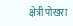क्षेत्री पोखरा